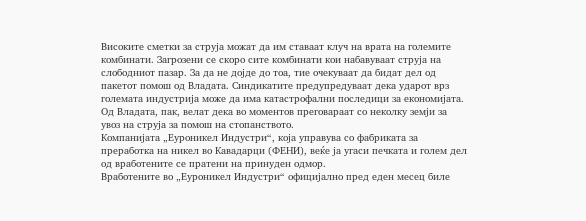Високите сметки за струја можат да им ставаат клуч на врата на големите комбинати. Загрозени се скоро сите комбинати кои набавуваат струја на слободниот пазар. За да не дојде до тоа, тие очекуваат да бидат дел од пакетот помош од Владата. Синдикатите предупредуваат дека ударот врз големата индустрија може да има катастрофални последици за економијата. Од Владата, пак, велат дека во моментов преговараат со неколку земји за увоз на струја за помош на стопанството.
Компанијата „Еуроникел Индустри“, која управува со фабриката за преработка на никел во Кавадарци (ФЕНИ), веќе ја угаси печката и голем дел од вработените се пратени на принуден одмор.
Вработените во „Еуроникел Индустри“ официјално пред еден месец биле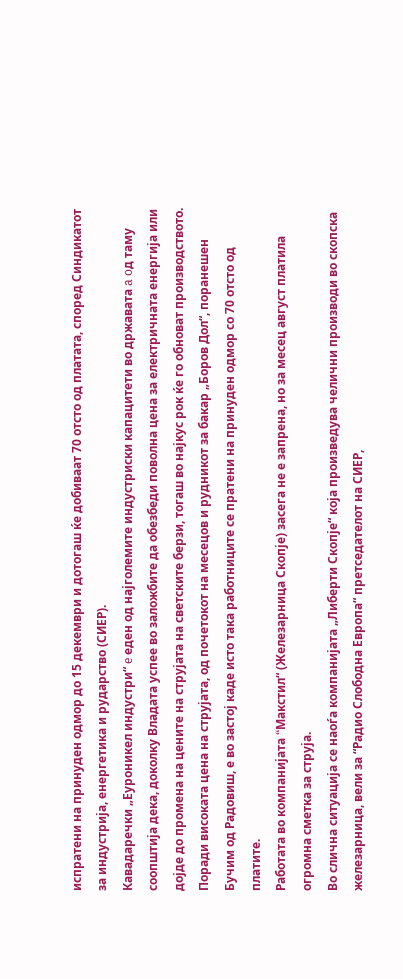испратени на принуден одмор до 15 декември и дотогаш ќе добиваат 70 отсто од платата, според Синдикатот за индустрија, енергетика и рударство (СИЕР).
Кавадаречки „Еуроникел индустри“ e еден од најголемите индустриски капацитети во државата a oд таму соопштија дека, доколку Владата успее во заложбите да обезбеди поволна цена за електричната енергија или дојде до промена на цените на струјата на светските берзи, тогаш во најкус рок ќе го обноват производството.
Поради високата цена на струјата, од почетокот на месецов и рудникот за бакар „Боров Дол“, поранешен Бучим од Радовиш, е во застој каде исто така работниците се пратени на принуден одмор со 70 отсто од платите.
Работата во компанијата “Mакстил“ (Железарница Скопје) засега не е запрена, но за месец август платила огромна сметка за струја.
Во слична ситуација се наоѓа компанијата „Либерти Скопје“ која произведува челични производи во скопска железарница, вели за “Радио Слободна Европа“ претседателот на СИЕР,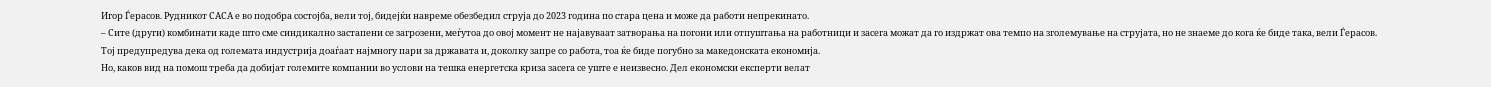Игор Ѓерасов. Рудникот САСА е во подобра состојба, вели тој, бидејќи навреме обезбедил струја до 2023 година по стара цена и може да работи непрекинато.
– Сите (други) комбинати каде што сме синдикално застапени се загрозени, меѓутоа до овој момент не најавуваат затворања на погони или отпуштања на работници и засега можат да го издржат ова темпо на зголемување на струјата, но не знаеме до кога ќе биде така, вели Ѓерасов.
Тој предупредува дека од големата индустрија доаѓаат најмногу пари за државата и, доколку запре со работа, тоа ќе биде погубно за македонската економија.
Но, каков вид на помош треба да добијат големите компании во услови на тешка енергетска криза засега се уште е неизвесно. Дел економски експерти велат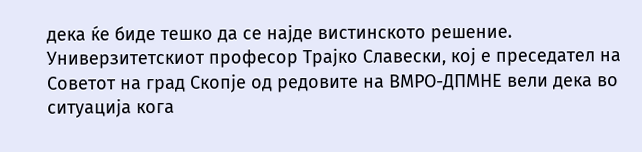дека ќе биде тешко да се најде вистинското решение.
Универзитетскиот професор Трајко Славески, кој е преседател на Советот на град Скопје од редовите на ВМРО-ДПМНЕ вели дека во ситуација кога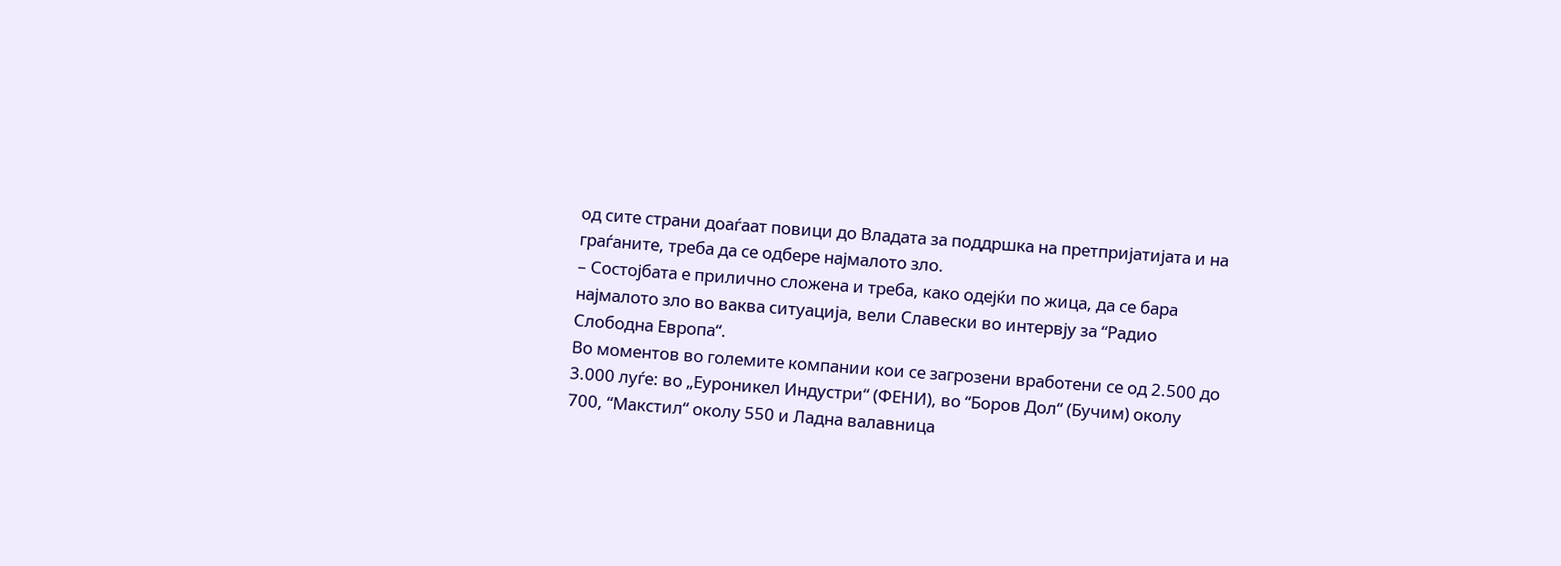од сите страни доаѓаат повици до Владата за поддршка на претпријатијата и на граѓаните, треба да се одбере најмалото зло.
– Состојбата е прилично сложена и треба, како одејќи по жица, да се бара најмалото зло во ваква ситуација, вели Славески во интервју за “Радио Слободна Европа“.
Во моментов во големите компании кои се загрозени вработени се од 2.500 до 3.000 луѓе: во „Еуроникел Индустри“ (ФЕНИ), во “Боров Дол“ (Бучим) околу 700, “Макстил“ околу 550 и Ладна валавница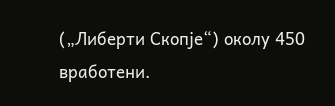(„Либерти Скопје“) околу 450 вработени.